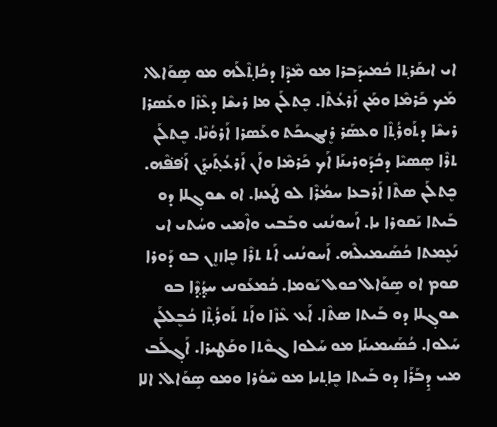ܐܝ ܐܝܩܰܪܬ݂ܐ ܟܳܡܝܕܰܒܪܐ ܡܘ ܡܶܕܶܐ ܕܟܳܐܬ݂ܶܠܰܗ ܡܘ ܣܱܘܰܐܠ، ܡܰܟ ܟܰܪܡܶܐ ܘܡܰܢ ܐܰܪܥܳܬܶܐ. ܟܷܬܠܰܢ ܡܐ ܪܝܫܶܐ ܕܥܶܙܶܐ ܘܥܰܣܪܐ ܪܝܫܶܐ ܕܬܰܘܪܳܬ݂ܶܐ ܘܥܣܰܪ ܪܷܢܔܝܟܰܬ ܘܥܰܣܪܐ ܐܰܪܘܳܢܶܐ. ܟܷܬܠܰܢ ܬܪܶܐ ܣܷܣܝܶܐ ܕܟܳܕܰܘܪܝܢܰܐ ܐܰܟ ܟܰܪܡܶܐ ܘܐܰܢ ܐܰܪܥܳܬ݂ܰܝܕ݂ܰܢ ܐܰܦ݁ܦ݁ܶܗ. ܟܷܬܠܰܢ ܣܬܶܐ ܐܰܪܒܥܐ ܚܡܳܪܶܐ ܠܘ ܛܰܥܢܐ. ܐܘ ܫܘܓ݂ܠܐ ܕܘ ܒܰܝܬܐ ܝܰܩܘܪܐ ܝܐ. ܐܰܚܘܢܳܢܝ ܘܒܰܒܝ ܘܐܶܡܝ ܘܚܳܬܝ ܐܝ ܢܰܥܷܡܬܐ ܟܳܣܰܝܡܝܠܶܗ. ܐܰܚܘܢܳܢܝ ܐܰܬ ܬܪܶܐ ܟܷܐܙܙܷܢ ܒܘ ܕܰܘܪܐ ܩܘܡ ܐܘ ܣܱܘܰܐܠ ܟܘܠ ܝܰܘܡܐ. ܟܳܡܥܰܘܢܝ ܚܕ݂ܳܕ݂ܶܐ ܒܘ ܫܘܓ݂ܠܐ ܕܘ ܒܰܝܬܐ ܣܬܶܐ. ܐܰܥ ܥܶܙܶܐ ܘܐܰܬ ܬܰܘܪܳܬ݂ܶܐ ܟܳܒܷܠܠܰܢ ܚܰܠܘܐ. ܟܳܣܰܝܡܝܢܰܐ ܡܘ ܚܰܠܘܐ ܓܘܶܬܐ ܘܩܰܛܝܪܐ. ܐܰܓ݂ܠܰܒ ܡܝ ܕܱܒܰܪܰܐ ܕܘ ܒܰܝܬܐ ܟܷܐܬ݂ܝܐ ܡܘ ܚܶܘܳܪܐ ܘܡܘ ܣܱܘܰܐܠ. ܐܠܐ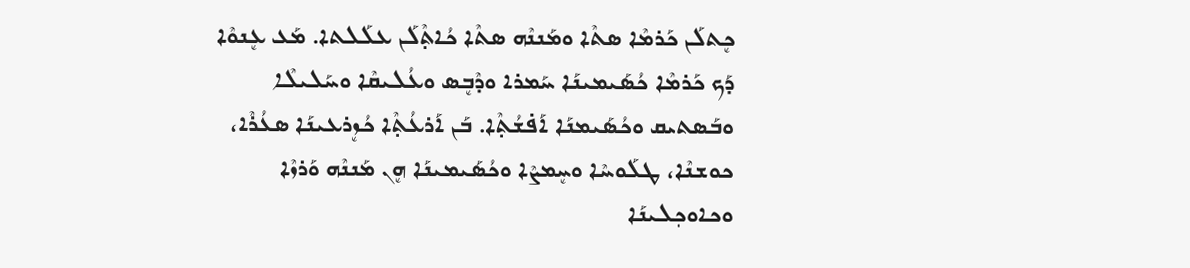ܟܷܬܠܰܢ ܟܰܪܡܶܐ ܣܬܶܐ ܘܡܰܢܢܶܗ ܣܬܶܐ ܟܳܐܬ݂ܶܠܰܢ ܥܠܰܠܬܐ. ܡܰܥ ܥܷܢܘܶܐ ܕܰܟ ܟܰܪܡܶܐ ܟܳܣܰܝܡܝܢܰܐ ܚܰܡܪܐ ܘܕܶܒܷܣ ܘܥܳܠܝܩܶܐ ܘܚܰܠܝܠܶܐ ܘܒܰܣܬܝܩ ܘܟܳܣܰܝܡܢܰܐ ܐܰܦ݁ܫܳܬ݂ܶܐ. ܒܰܢ ܐܰܪܥܳܬ݂ܶܐ ܟܳܙܷܪܥܝܢܰܐ ܣܥܳܪܶܐ، ܟܘܫܢܶܐ، ܛܠܰܘܚܶܐ ܘܚܷܡܨܶܐ ܘܟܳܣܰܝܡܝܢܰܐ ܗܷܢ ܡܰܢܢܶܗ ܘܰܪܙܶܐ ܘܟܐܘܟ݂ܠܝܢܰܐ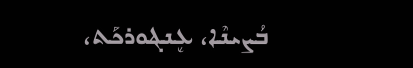ܒܳܨܝܢܶܐ، ܥܷܢܔܘܪܟܰܬ،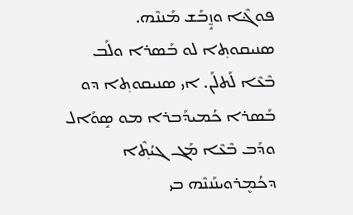ܦܘܔܶܐ ܘܙ̰ܱܒܰܫ ܡܰܢܢܶܗ. ܣܢܝܩܘܬ݂ܐ ܠܘ ܒܰܣܪܐ ܘܠܰܒ ܒܶܥܶܐ ܠܰܬܠܰܢ. ܐܝ ܣܢܝܩܘܬ݂ܐ ܕܘ ܒܰܣܪܐ ܟܳܡܝܕܰܒܪܐ ܡܘ ܣܱܘܰܐܠ ܘܕܰܒ ܒܶܥܶܐ ܡܰܓ ܓܝܳܬ݂ܶܐ ܕܟܳܡܷܪܘܝܢܰܢܢܶܗ ܒܝ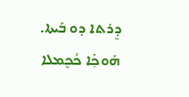ܕܷܪܬܐ ܕܘ ܒܰܝܬܐ. ܗܰܘܟ݂ܰܐ ܟܳܟܷܡܠܐ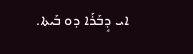ܐܝ ܕܱܒܰܪܰܐ ܕܘ ܒܰܝܬܐ.